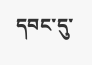དབང་དུ་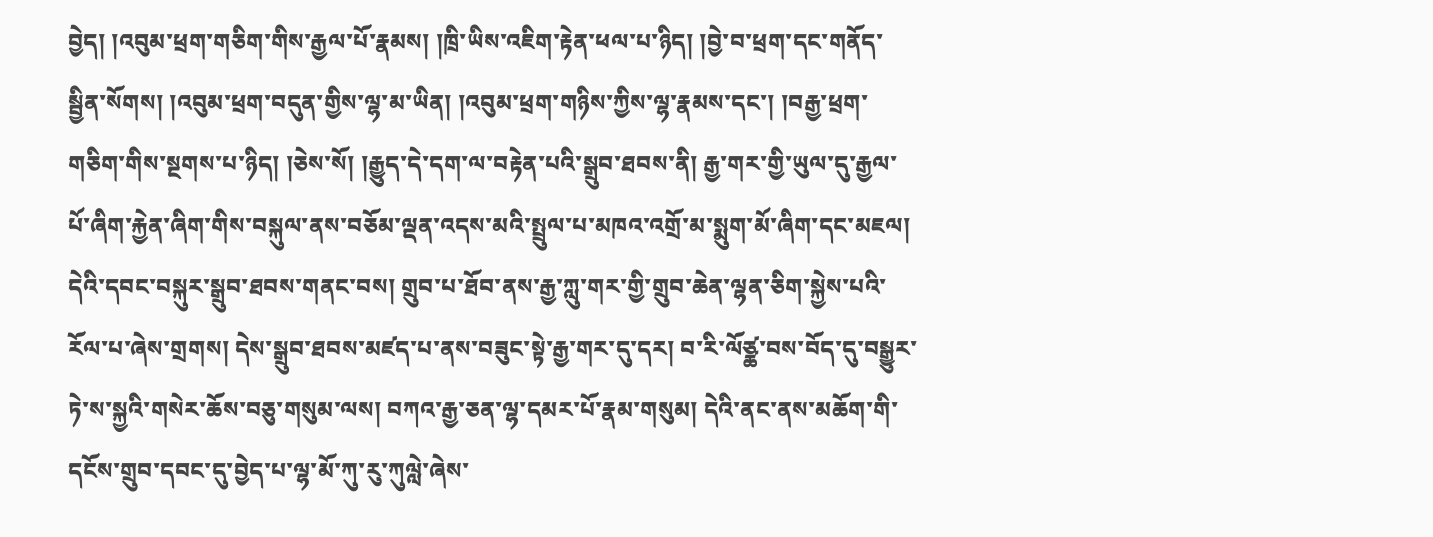བྱེད། །འབུམ་ཕྲག་གཅིག་གིས་རྒྱལ་པོ་རྣམས། །ཁྲི་ཡིས་འཇིག་རྟེན་ཕལ་པ་ཉིད། །བྱེ་བ་ཕྲག་དང་གནོད་སྦྱིན་སོགས། །འབུམ་ཕྲག་བདུན་གྱིས་ལྷ་མ་ཡིན། །འབུམ་ཕྲག་གཉིས་ཀྱིས་ལྷ་རྣམས་དང་། །བརྒྱ་ཕྲག་གཅིག་གིས་སྔགས་པ་ཉིད། །ཅེས་སོ། །རྒྱུད་དེ་དག་ལ་བརྟེན་པའི་སྒྲུབ་ཐབས་ནི། རྒྱ་གར་གྱི་ཡུལ་དུ་རྒྱལ་པོ་ཞིག་རྐྱེན་ཞིག་གིས་བསྐུལ་ནས་བཅོམ་ལྡན་འདས་མའི་སྤྲུལ་པ་མཁའ་འགྲོ་མ་སྨུག་མོ་ཞིག་དང་མཇལ། དེའི་དབང་བསྐུར་སྒྲུབ་ཐབས་གནང་བས། གྲུབ་པ་ཐོབ་ནས་རྒྱ་ཀླུ་གར་གྱི་གྲུབ་ཆེན་ལྷན་ཅིག་སྐྱེས་པའི་རོལ་པ་ཞེས་གྲགས། དེས་སྒྲུབ་ཐབས་མཛད་པ་ནས་བཟུང་སྟེ་རྒྱ་གར་དུ་དར། བ་རི་ལོཙྪ་བས་བོད་དུ་བསྒྱུར་ཏེ་ས་སྐྱའི་གསེར་ཆོས་བཅུ་གསུམ་ལས། བཀའ་རྒྱ་ཅན་ལྷ་དམར་པོ་རྣམ་གསུམ། དེའི་ནང་ནས་མཆོག་གི་དངོས་གྲུབ་དབང་དུ་བྱེད་པ་ལྷ་མོ་ཀུ་རུ་ཀུལླེ་ཞེས་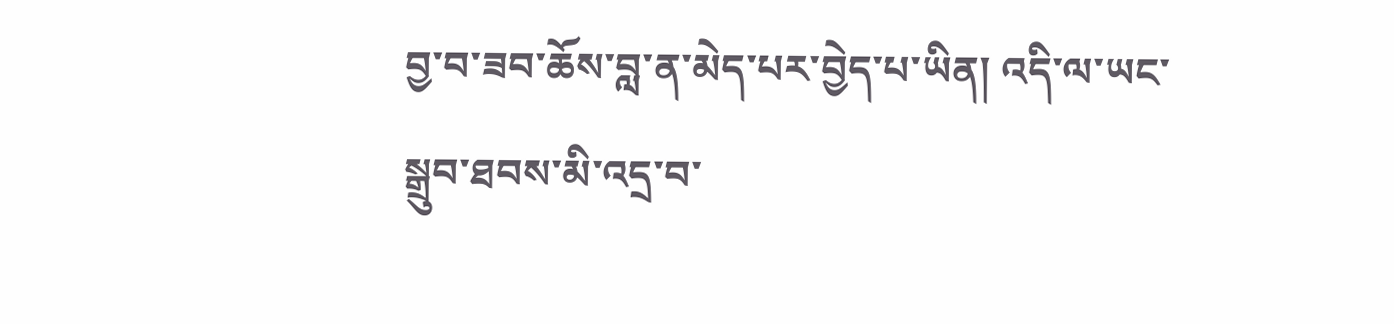བྱ་བ་ཟབ་ཆོས་བླ་ན་མེད་པར་བྱེད་པ་ཡིན། འདི་ལ་ཡང་སྒྲུབ་ཐབས་མི་འདྲ་བ་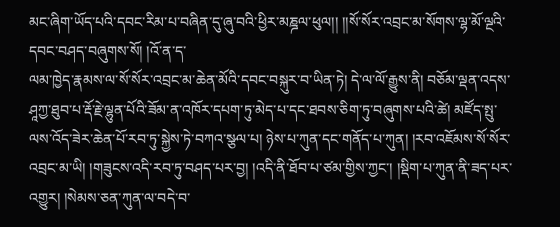མང་ཞིག་ཡོད་པའི་དབང་རིམ་པ་བཞིན་དུ་ཞུ་བའི་ཕྱིར་མཎྜལ་ཕུལ།། །།སོ་སོར་འབྲང་མ་སོགས་ལྷ་མོ་ལྔའི་དབང་བཤད་བཞུགས་སོ། །འོ་ན་ད་
ལམ་ཁྱེད་རྣམས་ལ་སོ་སོར་འབྲང་མ་ཆེན་མོའི་དབང་བསྐུར་བ་ཡིན་ཏེ། དེ་ལ་ལོ་རྒྱུས་ནི། བཅོམ་ལྡན་འདས་ཤཱཀྱ་ཐུབ་པ་རྡོ་རྗེ་ལྷུན་པོའི་ཟོམ་ན་འཁོར་དཔག་ཏུ་མེད་པ་དང་ཐབས་ཅིག་ཏུ་བཞུགས་པའི་ཚེ། མཛོད་སྤུ་ལས་འོད་ཟེར་ཆེན་པོ་རབ་ཏུ་སྐྱེས་ཏེ་བཀའ་སྩལ་པ། ཉེས་པ་ཀུན་དང་གནོད་པ་ཀུན། །རབ་འཇོམས་སོ་སོར་འབྲང་མ་ཡི། །གཟུངས་འདི་རབ་ཏུ་བཤད་པར་བྱ། །འདི་ནི་ཐོབ་པ་ཙམ་གྱིས་ཀྱང་། །སྡིག་པ་ཀུན་ནི་ཟད་པར་འགྱུར། །སེམས་ཅན་ཀུན་ལ་བདེ་བ་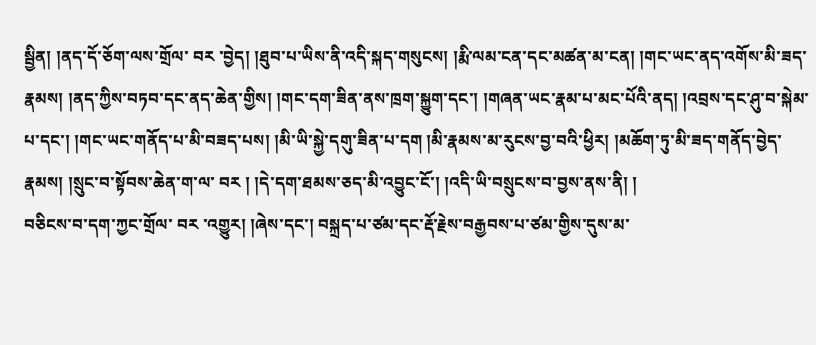སྦྱིན། །ནད་དོ་ཅོག་ལས་གྲོལ་ བར ་བྱེད། །ཐུབ་པ་ཡིས་ནི་འདི་སྐད་གསུངས། །རྨི་ལམ་ངན་དང་མཚན་མ་ངན། །གང་ཡང་ནད་འགོས་མི་ཟད་རྣམས། །ནད་ཀྱིས་བཏབ་དང་ནད་ཆེན་གྱིས། །གང་དག་ཟིན་ནས་ཁྲག་སྐྱུག་དང་། །གཞན་ཡང་རྣམ་པ་མང་པོའི་ནད། །འབྲས་དང་ཤུ་བ་སྐེམ་པ་དང་། །གང་ཡང་གནོད་པ་མི་བཟད་པས། །མི་ཡི་སྐྱེ་དགུ་ཟིན་པ་དག །མི་རྣམས་མ་རུངས་བྱ་བའི་ཕྱིར། །མཆོག་ཏུ་མི་ཟད་གནོད་བྱེད་རྣམས། །སྲུང་བ་སྟོབས་ཆེན་ག་ལ་ བར ། །དེ་དག་ཐམས་ཅད་མི་འབྱུང་ངོ་། །འདི་ཡི་བསྲུངས་བ་བྱས་ནས་ནི། །
བཅིངས་བ་དག་ཀྱང་གྲོལ་ བར ་འགྱུར། །ཞེས་དང་། བསྐྲད་པ་ཙམ་དང་རྡོ་རྗེས་བརྒྱབས་པ་ཙམ་གྱིས་དུས་མ་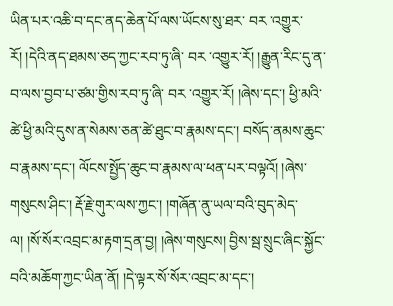ཡིན་པར་འཆི་བ་དང་ནད་ཆེན་པོ་ལས་ཡོངས་སུ་ཐར་ བར ་འགྱུར་རོ། །དེའི་ནད་ཐམས་ཅད་ཀྱང་རབ་ཏུ་ཞི་ བར ་འགྱུར་རོ། །རྒྱུན་རིང་དུ་ན་བ་ལས་བྱབ་པ་ཙམ་གྱིས་རབ་ཏུ་ཞི་ བར ་འགྱུར་རོ། །ཞེས་དང་། ཕྱི་མའི་ཚེ་ཕྱི་མའི་དུས་ན་སེམས་ཅན་ཚེ་ཐུང་བ་རྣམས་དང་། བསོད་ནམས་ཆུང་བ་རྣམས་དང་། ལོངས་སྤྱོད་ཆུང་བ་རྣམས་ལ་ཕན་པར་བལྟའོ། །ཞེས་གསུངས་ཤིང་། རྡོ་རྗེ་གུར་ལས་ཀྱང་། །གཞོན་ནུ་ཡལ་བའི་བུད་མེད་ལ། །སོ་སོར་འབྲང་མ་རྟག་དྲན་བྱ། །ཞེས་གསུངས། བྱིས་སྦ་སྲུང་ཞིང་སྐྱོང་བའི་མཆོག་ཀྱང་ཡིན་ནོ། །དེ་ལྟར་སོ་སོར་འབྲང་མ་དང་།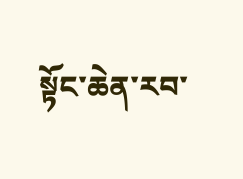སྟོང་ཆེན་རབ་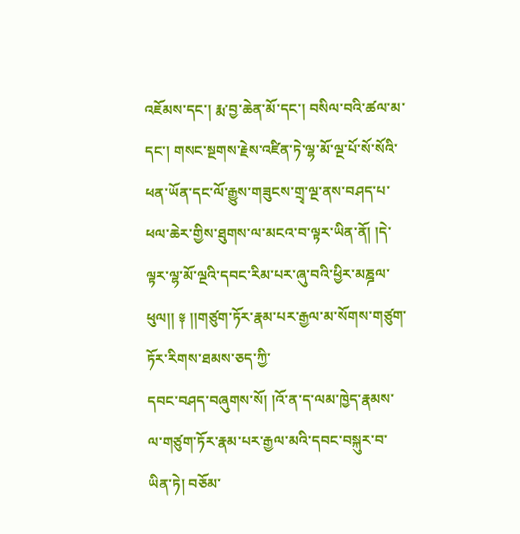འཇོམས་དང་། རྨ་བྱ་ཆེན་མོ་དང་། བསིལ་བའི་ཚལ་མ་དང་། གསང་སྔགས་རྗེས་འཛིན་ཏེ་ལྷ་མོ་ལྔ་པོ་སོ་སོའི་ཕན་ཡོན་དང་ལོ་རྒྱུས་གཟུངས་གྲྭ་ལྔ་ནས་བཤད་པ་ཕལ་ཆེར་གྱིས་ཐུགས་ལ་མངའ་བ་ལྟར་ཡིན་ནོ། །དེ་ལྟར་ལྷ་མོ་ལྔའི་དབང་རིམ་པར་ཞུ་བའི་ཕྱིར་མཎྜལ་ཕུལ།། ༈ །།གཙུག་ཏོར་རྣམ་པར་རྒྱལ་མ་སོགས་གཙུག་ཏོར་རིགས་ཐམས་ཅད་ཀྱི་
དབང་བཤད་བཞུགས་སོ། །འོ་ན་ད་ལམ་ཁྱེད་རྣམས་ལ་གཙུག་ཏོར་རྣམ་པར་རྒྱལ་མའི་དབང་བསྐུར་བ་ཡིན་ཏེ། བཅོམ་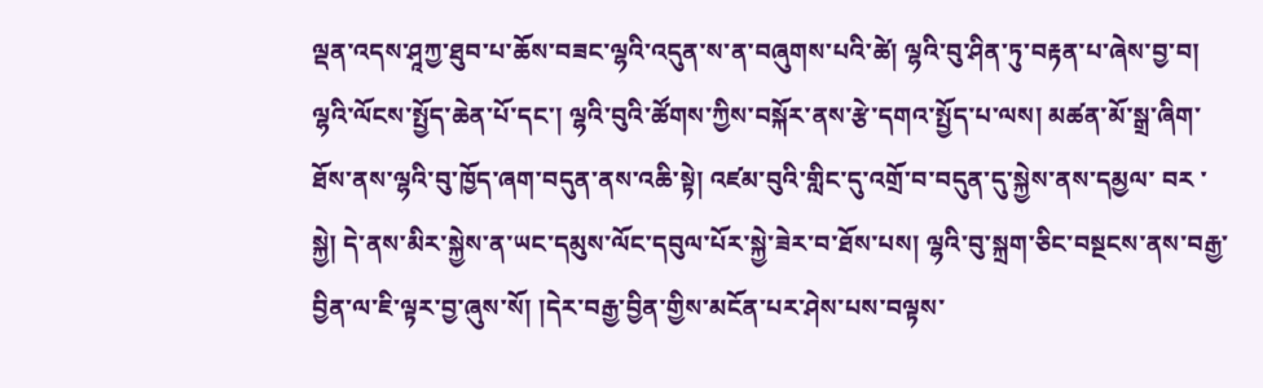ལྡན་འདས་ཤཱཀྱ་ཐུབ་པ་ཆོས་བཟང་ལྷའི་འདུན་ས་ན་བཞུགས་པའི་ཚེ། ལྷའི་བུ་ཤིན་ཏུ་བརྟན་པ་ཞེས་བྱ་བ། ལྷའི་ལོངས་སྤྱོད་ཆེན་པོ་དང་། ལྷའི་བུའི་ཚོགས་ཀྱིས་བསྐོར་ནས་རྩེ་དགའ་སྤྱོད་པ་ལས། མཚན་མོ་སྒྲ་ཞིག་ཐོས་ནས་ལྷའི་བུ་ཁྱོད་ཞག་བདུན་ནས་འཆི་སྟེ། འཛམ་བུའི་གླིང་དུ་འགྲོ་བ་བདུན་དུ་སྐྱེས་ནས་དམྱལ་ བར ་སྐྱེ། དེ་ནས་མིར་སྐྱེས་ན་ཡང་དམུས་ལོང་དབུལ་པོར་སྐྱེ་ཟེར་བ་ཐོས་པས། ལྷའི་བུ་སྐྲག་ཅིང་བསྔངས་ནས་བརྒྱ་བྱིན་ལ་ཇི་ལྟར་བྱ་ཞུས་སོ། །དེར་བརྒྱ་བྱིན་གྱིས་མངོན་པར་ཤེས་པས་བལྟས་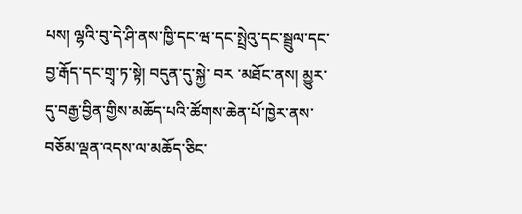པས། ལྷའི་བུ་དེ་ཤི་ནས་ཁྱི་དང་ཝ་དང་སྤྲེའུ་དང་སྦྲུལ་དང་བྱ་རྒོད་དང་གྲྭ་ཏ་སྟེ། བདུན་དུ་སྐྱེ་ བར ་མཐོང་ནས། མྱུར་དུ་བརྒྱ་བྱིན་གྱིས་མཆོད་པའི་ཚོགས་ཆེན་པོ་ཁྱེར་ནས་བཅོམ་ལྡན་འདས་ལ་མཆོད་ཅིང་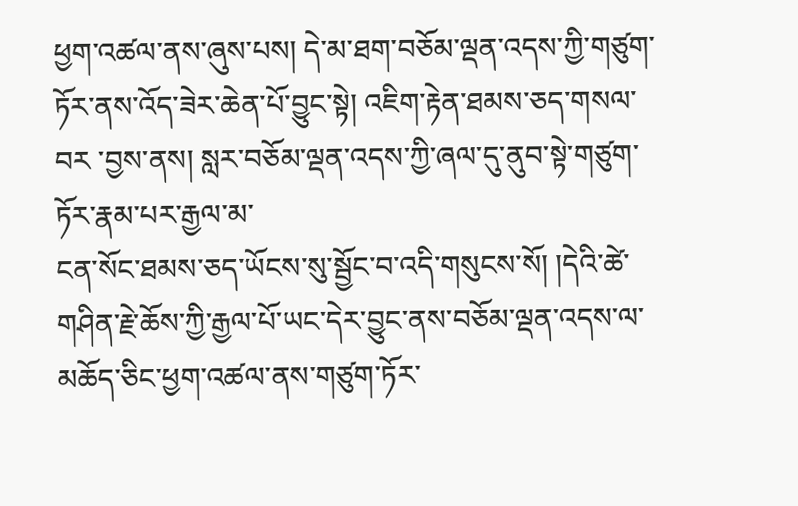ཕྱག་འཚལ་ནས་ཞུས་པས། དེ་མ་ཐག་བཅོམ་ལྡན་འདས་ཀྱི་གཙུག་ཏོར་ནས་འོད་ཟེར་ཆེན་པོ་བྱུང་སྟེ། འཇིག་རྟེན་ཐམས་ཅད་གསལ་ བར ་བྱས་ནས། སླར་བཅོམ་ལྡན་འདས་ཀྱི་ཞལ་དུ་ནུབ་སྟེ་གཙུག་ཏོར་རྣམ་པར་རྒྱལ་མ་
ངན་སོང་ཐམས་ཅད་ཡོངས་སུ་སྦྱོང་བ་འདི་གསུངས་སོ། །དེའི་ཚེ་གཤིན་རྗེ་ཆོས་ཀྱི་རྒྱལ་པོ་ཡང་དེར་བྱུང་ནས་བཅོམ་ལྡན་འདས་ལ་མཆོད་ཅིང་ཕྱག་འཚལ་ནས་གཙུག་ཏོར་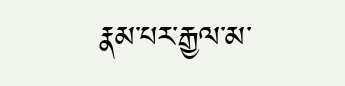རྣམ་པར་རྒྱལ་མ་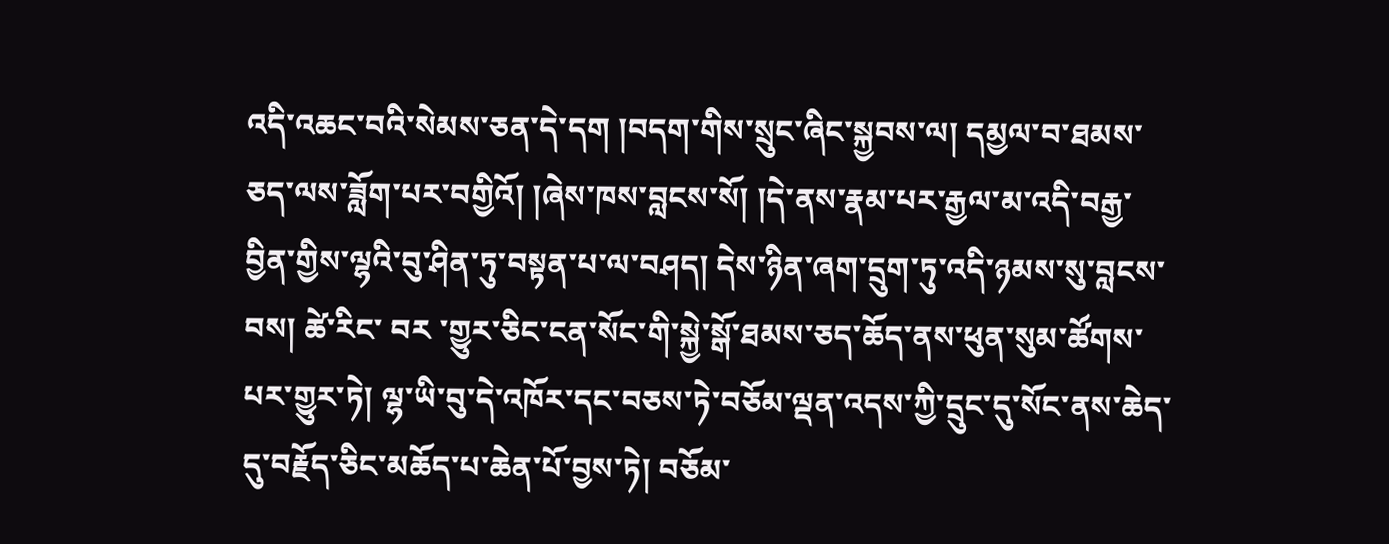འདི་འཆང་བའི་སེམས་ཅན་དེ་དག །བདག་གིས་སྲུང་ཞིང་སྐྱབས་ལ། དམྱལ་བ་ཐམས་ཅད་ལས་ཟློག་པར་བགྱིའོ། །ཞེས་ཁས་བླངས་སོ། །དེ་ནས་རྣམ་པར་རྒྱལ་མ་འདི་བརྒྱ་བྱིན་གྱིས་ལྷའི་བུ་ཤིན་ཏུ་བསྟན་པ་ལ་བཤད། དེས་ཉིན་ཞག་དྲུག་ཏུ་འདི་ཉམས་སུ་བླངས་བས། ཚེ་རིང་ བར ་གྱུར་ཅིང་ངན་སོང་གི་སྐྱེ་སྒོ་ཐམས་ཅད་ཆོད་ནས་ཕུན་སུམ་ཚོགས་པར་གྱུར་ཏེ། ལྷ་ཡི་བུ་དེ་འཁོར་དང་བཅས་ཏེ་བཅོམ་ལྡན་འདས་ཀྱི་དྲུང་དུ་སོང་ནས་ཆེད་དུ་བརྗོད་ཅིང་མཆོད་པ་ཆེན་པོ་བྱས་ཏེ། བཅོམ་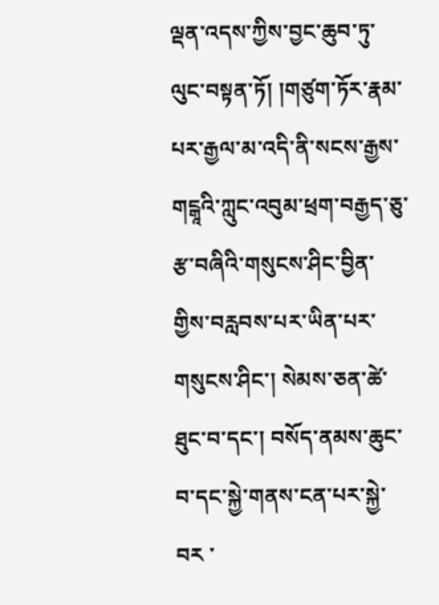ལྡན་འདས་ཀྱིས་བྱང་ཆུབ་ཏུ་ལུང་བསྟན་ཏོ། །གཙུག་ཏོར་རྣམ་པར་རྒྱལ་མ་འདི་ནི་སངས་རྒྱས་གངྒཱའི་ཀླུང་འབུམ་ཕྲག་བརྒྱད་ཅུ་རྩ་བཞིའི་གསུངས་ཤིང་བྱིན་གྱིས་བརླབས་པར་ཡིན་པར་གསུངས་ཤིང་། སེམས་ཅན་ཚེ་ཐུང་བ་དང་། བསོད་ནམས་ཆུང་བ་དང་སྐྱེ་གནས་ངན་པར་སྐྱེ་ བར ་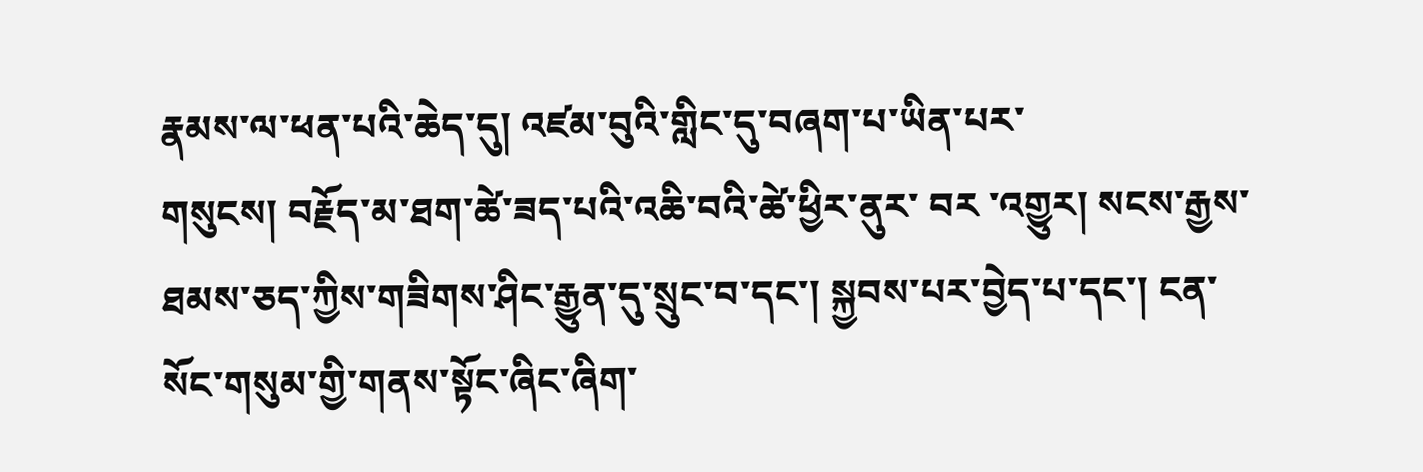རྣམས་ལ་ཕན་པའི་ཆེད་དུ། འཛམ་བུའི་གླིང་དུ་བཞག་པ་ཡིན་པར་
གསུངས། བརྗོད་མ་ཐག་ཚེ་ཟད་པའི་འཆི་བའི་ཚེ་ཕྱིར་ནུར་ བར ་འགྱུར། སངས་རྒྱས་ཐམས་ཅད་ཀྱིས་གཟིགས་ཤིང་རྒྱུན་དུ་སྲུང་བ་དང་། སྐྱབས་པར་བྱེད་པ་དང་། ངན་སོང་གསུམ་གྱི་གནས་སྟོང་ཞིང་ཞིག་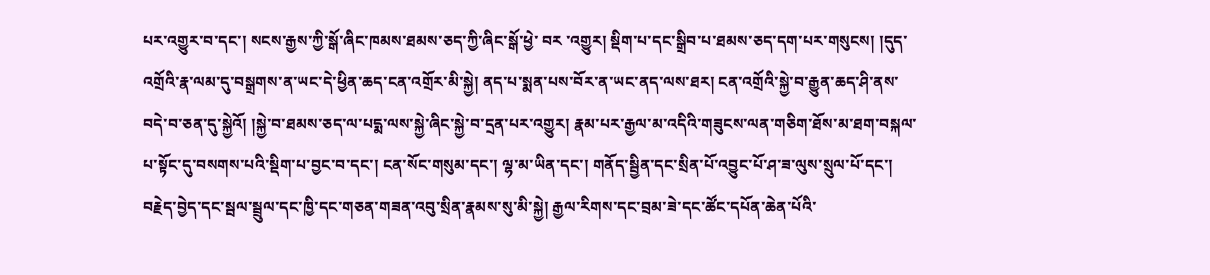པར་འགྱུར་བ་དང་། སངས་རྒྱས་ཀྱི་སྒོ་ཞིང་ཁམས་ཐམས་ཅད་ཀྱི་ཞིང་སྒོ་ཕྱེ་ བར ་འགྱུར། སྡིག་པ་དང་སྒྲིབ་པ་ཐམས་ཅད་དག་པར་གསུངས། །དུད་འགྲོའི་རྣ་ལམ་དུ་བསྒྲགས་ན་ཡང་དེ་ཕྱིན་ཆད་ངན་འགྲོར་མི་སྐྱེ། ནད་པ་སྨན་པས་བོར་ན་ཡང་ནད་ལས་ཐར། ངན་འགྲོའི་སྐྱེ་བ་རྒྱུན་ཆད་ཤི་ནས་བདེ་བ་ཅན་དུ་སྐྱེའོ། །སྐྱེ་བ་ཐམས་ཅད་ལ་པདྨ་ལས་སྐྱེ་ཞིང་སྐྱེ་བ་དྲན་པར་འགྱུར། རྣམ་པར་རྒྱལ་མ་འདིའི་གཟུངས་ལན་གཅིག་ཐོས་མ་ཐག་བསྐལ་པ་སྟོང་དུ་བསགས་པའི་སྡིག་པ་བྱང་བ་དང་། ངན་སོང་གསུམ་དང་། ལྷ་མ་ཡིན་དང་། གནོད་སྦྱིན་དང་སྲིན་པོ་འབྱུང་པོ་ཤ་ཟ་ལུས་སྲུལ་པོ་དང་། བརྗེད་བྱེད་དང་སྦལ་སྦྲུལ་དང་ཁྱི་དང་གཅན་གཟན་འབུ་སྲིན་རྣམས་སུ་མི་སྐྱེ། རྒྱལ་རིགས་དང་བྲམ་ཟེ་དང་ཚོང་དཔོན་ཆེན་པོའི་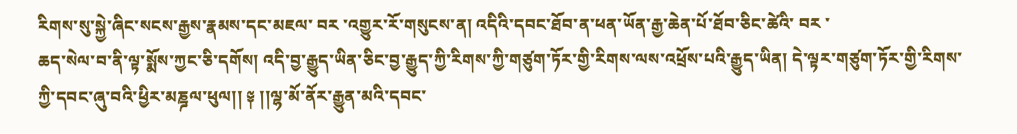རིགས་སུ་སྐྱེ་ཞིང་སངས་རྒྱས་རྣམས་དང་མཇལ་ བར ་འགྱུར་རོ་གསུངས་ན། འདིའི་དབང་ཐོབ་ན་ཕན་ཡོན་རྒྱ་ཆེན་པོ་ཐོབ་ཅིང་ཚེའི་ བར ་
ཆད་སེལ་བ་ནི་ལྟ་སྨོས་ཀྱང་ཅི་དགོས། འདི་བྱ་རྒྱུད་ཡིན་ཅིང་བྱ་རྒྱུད་ཀྱི་རིགས་ཀྱི་གཙུག་ཏོར་གྱི་རིགས་ལས་འཕྲོས་པའི་རྒྱུད་ཡིན། དེ་ལྟར་གཙུག་ཏོར་གྱི་རིགས་ཀྱི་དབང་ཞུ་བའི་ཕྱིར་མཎྜལ་ཕུལ།། ༈ །།ལྷ་མོ་ནོར་རྒྱུན་མའི་དབང་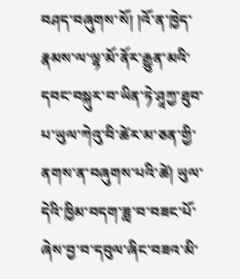བཤད་བཞུགས་སོ། །འོ་ན་ཁྱེད་རྣམས་ལ་ལྷ་མོ་ནོར་རྒྱུན་མའི་དབང་བསྐུར་བ་ཡིན་ཏེ་ཤཱཀྱ་ཐུབ་པ་ཡུལ་ཀེའུ་བི་ཚེར་མ་ཅན་གྱི་ནགས་ན་བཞུགས་པའི་ཚེ། ཡུལ་དེའི་ཁྱིམ་བདག་ཟླ་བ་བཟང་པོ་ཞེས་བྱ་བ་དབུལ་ཞིང་བཟའ་མི་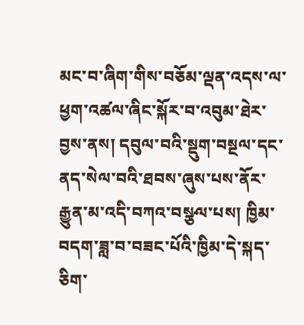མང་བ་ཞིག་གིས་བཅོམ་ལྡན་འདས་ལ་ཕྱག་འཚལ་ཞིང་སྐོར་བ་འབུམ་ཐེར་བྱས་ནས། དབུལ་བའི་སྡུག་བསྔལ་དང་ནད་སེལ་བའི་ཐབས་ཞུས་པས་ནོར་རྒྱུན་མ་འདི་བཀའ་བསྩལ་པས། ཁྱིམ་བདག་ཟླ་བ་བཟང་པོའི་ཁྱིམ་དེ་སྐད་ཅིག་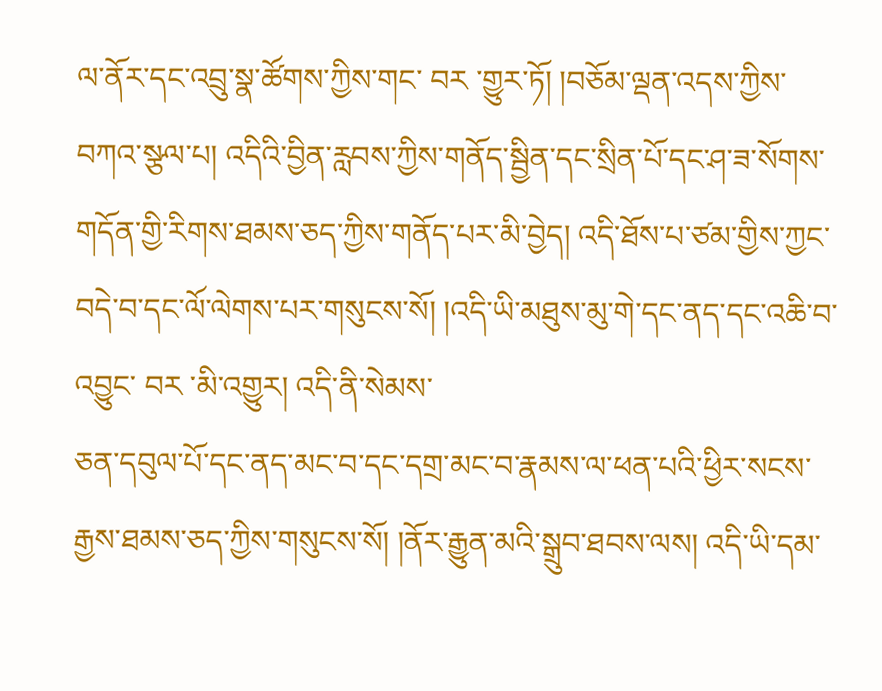ལ་ནོར་དང་འབྲུ་སྣ་ཚོགས་ཀྱིས་གང་ བར ་གྱུར་ཏོ། །བཅོམ་ལྡན་འདས་ཀྱིས་བཀའ་སྩལ་པ། འདིའི་བྱིན་རླབས་ཀྱིས་གནོད་སྦྱིན་དང་སྲིན་པོ་དང་ཤ་ཟ་སོགས་གདོན་གྱི་རིགས་ཐམས་ཅད་ཀྱིས་གནོད་པར་མི་བྱེད། འདི་ཐོས་པ་ཙམ་གྱིས་ཀྱང་བདེ་བ་དང་ལོ་ལེགས་པར་གསུངས་སོ། །འདི་ཡི་མཐུས་མུ་གེ་དང་ནད་དང་འཆི་བ་འབྱུང་ བར ་མི་འགྱུར། འདི་ནི་སེམས་
ཅན་དབུལ་པོ་དང་ནད་མང་བ་དང་དགྲ་མང་བ་རྣམས་ལ་ཕན་པའི་ཕྱིར་སངས་རྒྱས་ཐམས་ཅད་ཀྱིས་གསུངས་སོ། །ནོར་རྒྱུན་མའི་སྒྲུབ་ཐབས་ལས། འདི་ཡི་དམ་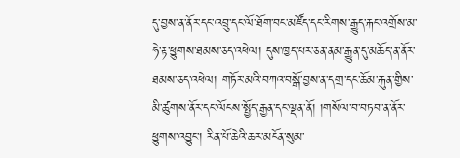དུ་བྱས་ན་ནོར་དང་འབྲུ་དང་ལོ་ཐོག་བང་མཛོད་དང་རིགས་རྒྱུད་རྐང་འགྲོས་མ་ཧེ་རྟ་ཕྱུགས་ཐམས་ཅད་འཕེལ། དུས་ཁྱད་པར་ཅན་ནམ་རྒྱུན་དུ་མཆོད་ན་ནོར་ཐམས་ཅད་འཕེལ། གཏོར་མའི་བཀའ་བསྒོ་བྱས་ན་དགྲ་དང་ཆོམ་རྐུན་གྱིས་མི་ཚུགས་ནོར་དང་ལོངས་སྤྱོད་རྒྱན་དང་ལྡན་ནོ། །གསོལ་བ་བཏབ་ན་ནོར་ཕྱུགས་འབྱུང་། རིན་པོ་ཆེའི་ཆར་མངོན་སུམ་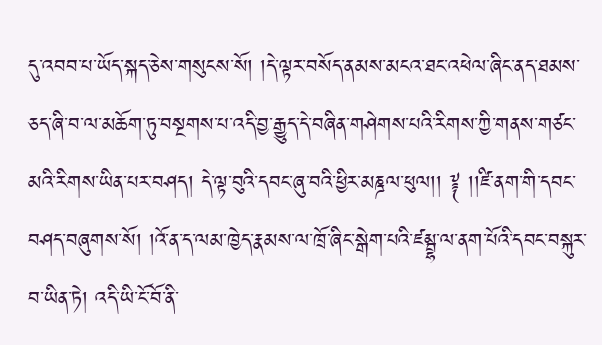དུ་འབབ་པ་ཡོད་སྐད་ཅེས་གསུངས་སོ། །དེ་ལྟར་བསོད་ནམས་མངའ་ཐང་འཕེལ་ཞིང་ནད་ཐམས་ཅད་ཞི་བ་ལ་མཆོག་ཏུ་བསྔགས་པ་འདི་བྱ་རྒྱུད་དེ་བཞིན་གཤེགས་པའི་རིགས་ཀྱི་གནས་གཙང་མའི་རིགས་ཡིན་པར་བཤད། དེ་ལྟ་བུའི་དབང་ཞུ་བའི་ཕྱིར་མཎྜལ་ཕུལ།། ༈ །།ཛི་ནག་གི་དབང་བཤད་བཞུགས་སོ། །འོ་ན་ད་ལམ་ཁྱེད་རྣམས་ལ་ཁྲོ་ཞིང་སྒེག་པའི་ཛམྦྷ་ལ་ནག་པོའི་དབང་བསྐུར་བ་ཡིན་ཏེ། འདི་ཡི་ངོ་བོ་ནི་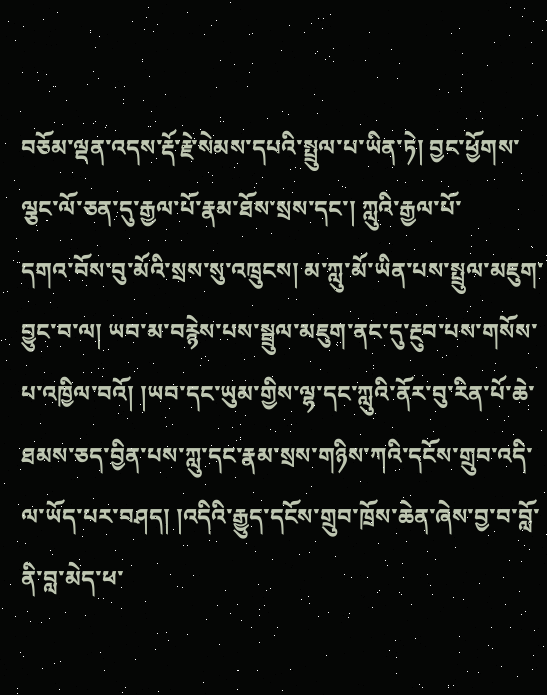བཅོམ་ལྡན་འདས་རྡོ་རྗེ་སེམས་དཔའི་སྤྲུལ་པ་ཡིན་ཏེ། བྱང་ཕྱོགས་ལྕང་ལོ་ཅན་དུ་རྒྱལ་པོ་རྣམ་ཐོས་སྲས་དང་། ཀླུའི་རྒྱལ་པོ་
དགའ་བོས་བུ་མོའི་སྲས་སུ་འཁྲུངས། མ་ཀླུ་མོ་ཡིན་པས་སྤྲུལ་མཇུག་བྱུང་བ་ལ། ཡབ་མ་བརྙེས་པས་སྦྲུལ་མཇུག་ནང་དུ་རྔུབ་པས་གསོས་པ་འཁྱིལ་བའོ། །ཡབ་དང་ཡུམ་གྱིས་ལྷ་དང་ཀླུའི་ནོར་བུ་རིན་པོ་ཆེ་ཐམས་ཅད་བྱིན་པས་ཀླུ་དང་རྣམ་སྲས་གཉིས་ཀའི་དངོས་གྲུབ་འདི་ལ་ཡོད་པར་བཤད། །འདིའི་རྒྱུད་དངོས་གྲུབ་ཁྲོས་ཆེན་ཞེས་བྱ་བ་བློ་ནི་བླ་མེད་ཕ་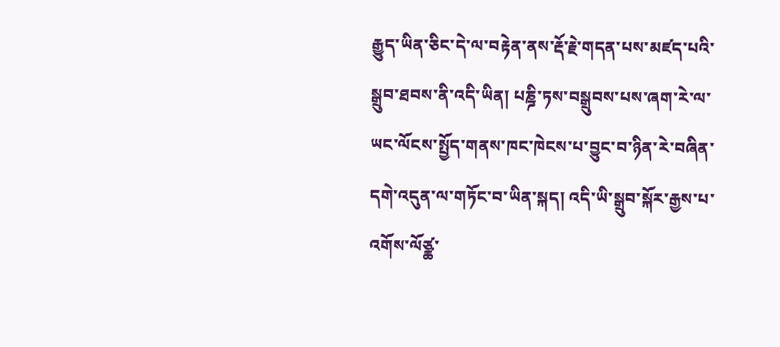རྒྱུད་ཡིན་ཅིང་དེ་ལ་བརྟེན་ནས་རྡོ་རྗེ་གདན་པས་མཛད་པའི་སྒྲུབ་ཐབས་ནི་འདི་ཡིན། པཎྜི་ཏས་བསྒྲུབས་པས་ཞག་རེ་ལ་ཡང་ལོངས་སྤྱོད་གནས་ཁང་ཁེངས་པ་བྱུང་བ་ཉིན་རེ་བཞིན་དགེ་འདུན་ལ་གཏོང་བ་ཡིན་སྐད། འདི་ཡི་སྒྲུབ་སྐོར་རྒྱས་པ་འགོས་ལོཙྪ་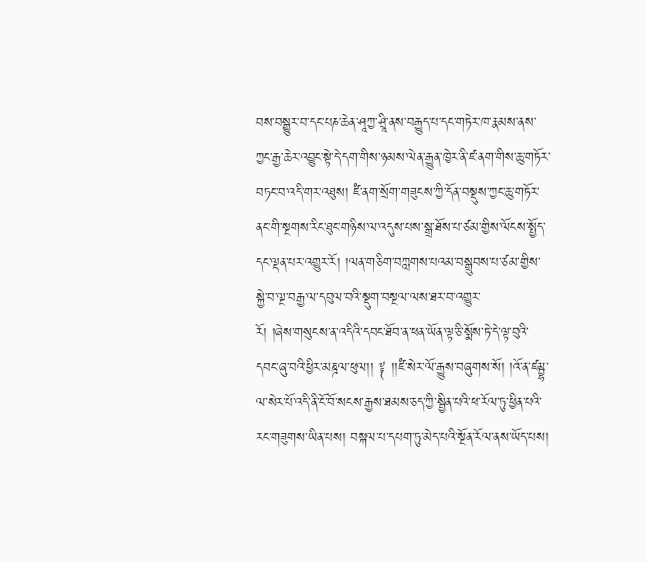བས་བསྒྱུར་བ་དང་པཎ་ཆེན་ཤཱཀྱ་ཤྲཱི་ནས་བརྒྱུད་པ་དང་གཏེར་ཁ་རྣམས་ནས་ཀྱང་རྒྱ་ཆེར་འབྱུང་སྟེ་དེ་དག་གིས་ཉམས་ལེན་རྒྱུན་ཁྱེར་ནི་ཛ་ནག་གིས་ཆུ་གཏོར་བཏང་བ་འདི་གར་འཐུས། ཛཾ་ནག་སྲོག་གཟུངས་ཀྱི་དོན་བསྡུས་ཀྱང་ཆུ་གཏོར་ནང་གི་སྔགས་རིང་ཐུང་གཉིས་ལ་འདུས་པས་སྒྲ་ཐོས་པ་ཙམ་གྱིས་ལོངས་སྤྱོད་དང་ལྡན་པར་འགྱུར་རོ། །ལན་གཅིག་བཀླགས་པའམ་བསྒྲུབས་པ་ཙམ་གྱིས་སྐྱེ་བ་ལྔ་བརྒྱ་ལ་དབུལ་བའི་སྡུག་བསྔལ་ལས་ཐར་བ་འགྱུར་
རོ། །ཞེས་གསུངས་ན་འདིའི་དབང་ཐོབ་ན་ཕན་ཡོན་ལྟ་ཅི་སྨོས་ཏེ་དེ་ལྟ་བུའི་དབང་ཞུ་བའི་ཕྱིར་མཎྜལ་ཕུལ།། ༈ །།ཛཾ་སེར་ལོ་རྒྱུས་བཞུགས་སོ། །འོ་ན་ཛམྦྷ་ལ་སེར་པོ་འདི་ནི་ངོ་བོ་སངས་རྒྱས་ཐམས་ཅད་ཀྱི་སྦྱིན་པའི་ཕ་རོལ་ཏུ་ཕྱིན་པའི་རང་གཟུགས་ཡིན་པས། བསྐལ་པ་དཔག་ཏུ་མེད་པའི་སྔོན་རོལ་ནས་ཡོད་པས།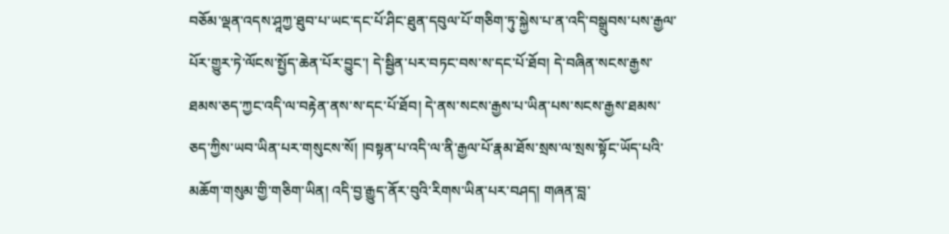བཅོམ་ལྡན་འདས་ཤཱཀྱ་ཐུབ་པ་ཡང་དང་པོ་ཤིང་ཐུན་དབུལ་པོ་གཅིག་ཏུ་སྐྱེས་པ་ན་འདི་བསྒྲུབས་པས་རྒྱལ་པོར་གྱུར་ཏེ་ལོངས་སྤྱོད་ཆེན་པོར་བྱུང་། དེ་སྦྱིན་པར་བཏང་བས་ས་དང་པོ་ཐོབ། དེ་བཞིན་སངས་རྒྱས་ཐམས་ཅད་ཀྱང་འདི་ལ་བརྟེན་ནས་ས་དང་པོ་ཐོབ། དེ་ནས་སངས་རྒྱས་པ་ཡིན་པས་སངས་རྒྱས་ཐམས་ཅད་ཀྱིས་ཡབ་ཡིན་པར་གསུངས་སོ། །བསྟན་པ་འདི་ལ་ནི་རྒྱལ་པོ་རྣམ་ཐོས་སྲས་ལ་སྲས་སྟོང་ཡོད་པའི་མཆོག་གསུམ་གྱི་གཅིག་ཡིན། འདི་བྱ་རྒྱུད་ནོར་བུའི་རིགས་ཡིན་པར་བཤད། གཞན་བླ་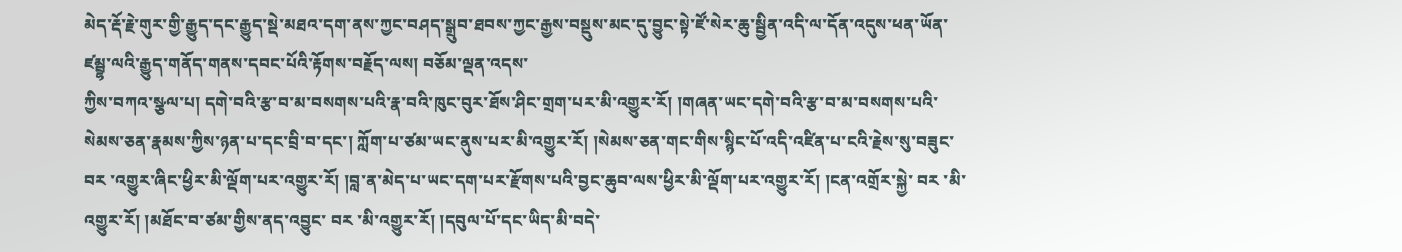མེད་རྡོ་རྗེ་གུར་གྱི་རྒྱུད་དང་རྒྱུད་སྡེ་མཐའ་དག་ནས་ཀྱང་བཤད་སྒྲུབ་ཐབས་ཀྱང་རྒྱས་བསྡུས་མང་དུ་བྱུང་སྟེ་ཛོ་སེར་ཆུ་སྦྱིན་འདི་ལ་དོན་འདུས་ཕན་ཡོན་ཛམྦྷ་ལའི་རྒྱུད་གནོད་གནས་དབང་པོའི་རྟོགས་བརྗོད་ལས། བཅོམ་ལྡན་འདས་
ཀྱིས་བཀའ་སྩལ་པ། དགེ་བའི་རྩ་བ་མ་བསགས་པའི་རྣ་བའི་ཁུང་བུར་ཐོས་ཤིང་གྲག་པར་མི་འགྱུར་རོ། །གཞན་ཡང་དགེ་བའི་རྩ་བ་མ་བསགས་པའི་སེམས་ཅན་རྣམས་ཀྱིས་ཉན་པ་དང་བྲི་བ་དང་། ཀློག་པ་ཙམ་ཡང་ནུས་པར་མི་འགྱུར་རོ། །སེམས་ཅན་གང་གིས་སྙིང་པོ་འདི་འཛིན་པ་ངའི་རྗེས་སུ་བཟུང་ བར ་འགྱུར་ཞིང་ཕྱིར་མི་ལྡོག་པར་འགྱུར་རོ། །བླ་ན་མེད་པ་ཡང་དག་པར་རྫོགས་པའི་བྱང་ཆུབ་ལས་ཕྱིར་མི་ལྡོག་པར་འགྱུར་རོ། །ངན་འགྲོར་སྐྱེ་ བར ་མི་འགྱུར་རོ། །མཐོང་བ་ཙམ་གྱིས་ནད་འབྱུང་ བར ་མི་འགྱུར་རོ། །དབུལ་པོ་དང་ཡིད་མི་བདེ་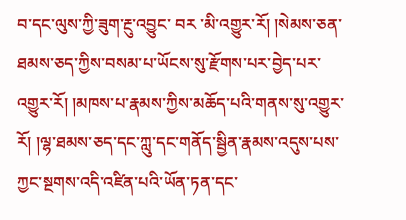བ་དང་ལུས་ཀྱི་ཟུག་རྔུ་འབྱུང་ བར ་མི་འགྱུར་རོ། །སེམས་ཅན་ཐམས་ཅད་ཀྱིས་བསམ་པ་ཡོངས་སུ་རྫོགས་པར་བྱེད་པར་འགྱུར་རོ། །མཁས་པ་རྣམས་ཀྱིས་མཆོད་པའི་གནས་སུ་འགྱུར་རོ། །ལྷ་ཐམས་ཅད་དང་ཀླུ་དང་གནོད་སྦྱིན་རྣམས་འདུས་པས་ཀྱང་སྔགས་འདི་འཛིན་པའི་ཡོན་ཏན་དང་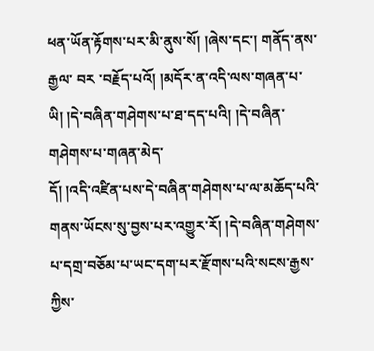ཕན་ཡོན་རྟོགས་པར་མི་ནུས་སོ། །ཞེས་དང་། གནོད་ནས་རྒྱལ་ བར ་བརྗོད་པའོ། །མདོར་ན་འདི་ལས་གཞན་པ་ཡི། །དེ་བཞིན་གཤེགས་པ་ཐ་དད་པའི། །དེ་བཞིན་གཤེགས་པ་གཞན་མེད་
དོ། །འདི་འཛིན་པས་དེ་བཞིན་གཤེགས་པ་ལ་མཆོད་པའི་གནས་ཡོངས་སུ་བྱས་པར་འགྱུར་རོ། །དེ་བཞིན་གཤེགས་པ་དགྲ་བཅོམ་པ་ཡང་དག་པར་རྫོགས་པའི་སངས་རྒྱས་ཀྱིས་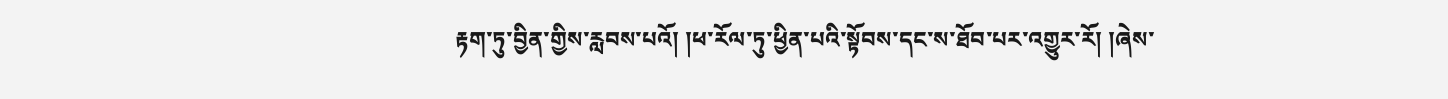རྟག་ཏུ་བྱིན་གྱིས་རླབས་པའོ། །ཕ་རོལ་ཏུ་ཕྱིན་པའི་སྟོབས་དང་ས་ཐོབ་པར་འགྱུར་རོ། །ཞེས་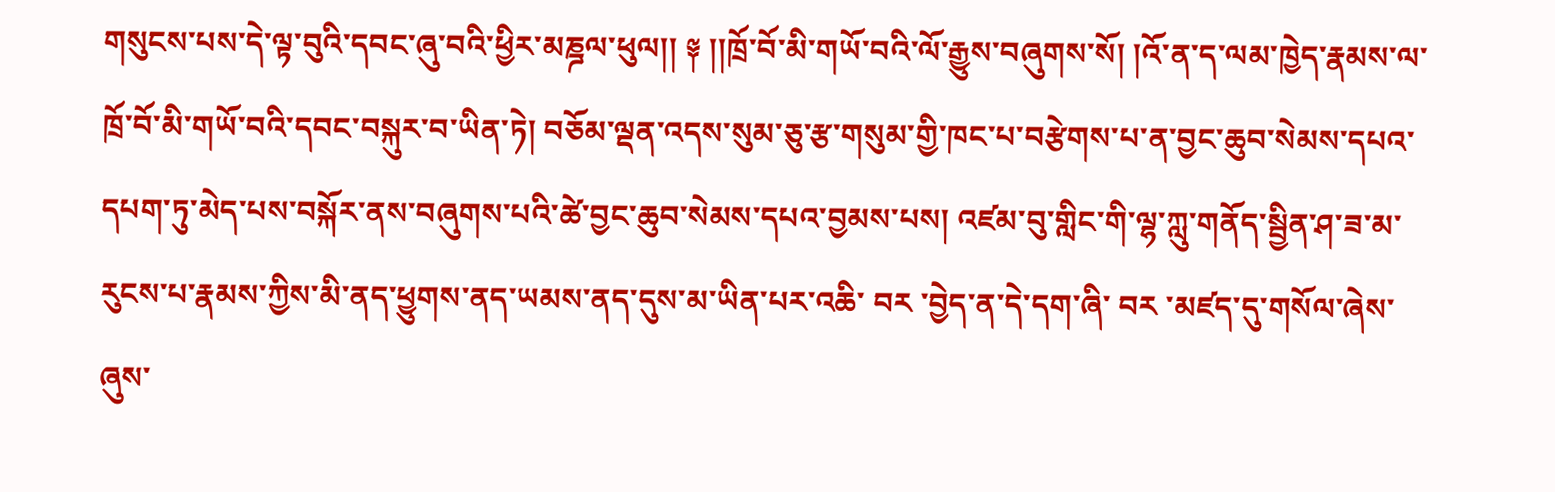གསུངས་པས་དེ་ལྟ་བུའི་དབང་ཞུ་བའི་ཕྱིར་མཎྜལ་ཕུལ།། ༈ །།ཁྲོ་བོ་མི་གཡོ་བའི་ལོ་རྒྱུས་བཞུགས་སོ། །འོ་ན་ད་ལམ་ཁྱེད་རྣམས་ལ་ཁྲོ་བོ་མི་གཡོ་བའི་དབང་བསྐུར་བ་ཡིན་ཏེ། བཅོམ་ལྡན་འདས་སུམ་ཅུ་རྩ་གསུམ་གྱི་ཁང་པ་བརྩེགས་པ་ན་བྱང་ཆུབ་སེམས་དཔའ་དཔག་ཏུ་མེད་པས་བསྐོར་ནས་བཞུགས་པའི་ཚེ་བྱང་ཆུབ་སེམས་དཔའ་བྱམས་པས། འཛམ་བུ་གླིང་གི་ལྷ་ཀླུ་གནོད་སྦྱིན་ཤ་ཟ་མ་རུངས་པ་རྣམས་ཀྱིས་མི་ནད་ཕྱུགས་ནད་ཡམས་ནད་དུས་མ་ཡིན་པར་འཆི་ བར ་བྱེད་ན་དེ་དག་ཞི་ བར ་མཛད་དུ་གསོལ་ཞེས་ཞུས་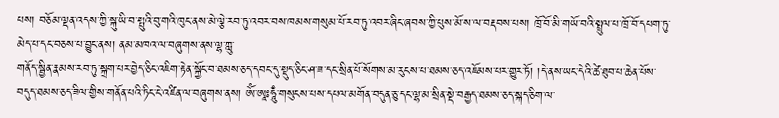པས། བཅོམ་ལྡན་འདས་ཀྱི་སྐུ་ཡི་བ་སྤུའི་བུ་གའི་ཁུང་ནས་མེ་ལྕེ་རབ་ཏུ་འབར་བས་ཁམས་གསུམ་པོ་རབ་ཏུ་འབར་ཞིང་ཞབས་ཀྱི་པུས་མོ་ས་ལ་བརྡབས་པས། ཁྲོ་བོ་མི་གཡོ་བའི་སྤྲུལ་པ་ཁྲོ་བོ་དཔག་ཏུ་མེད་པ་དང་བཅས་པ་བྱུང་ནས། ནམ་མཁའ་ལ་བཞུགས་ནས་ལྷ་ཀླུ་
གནོད་སྦྱིན་རྣམས་རབ་ཏུ་སྐྲག་པར་བྱེད་ཅིང་འཇིག་རྟེན་སྐྱོང་བ་ཐམས་ཅད་དབང་དུ་སྡུད་ཅིང་ཤ་ཟ་དང་སྲིན་པོ་སོགས་མ་རུངས་པ་ཐམས་ཅད་འཇོམས་པར་གྱུར་ཏོ། །དེ་ནས་ཡང་དེའི་ཚེ་ཐུབ་པ་ཆེན་པོས་བདུད་ཐམས་ཅད་ཟིལ་གྱིས་གནོན་པའི་ཏིང་ངེ་འཛིན་ལ་བཞུགས་ནས། ཨོཾ་ཨཱཿཧཱུྃ་གསུངས་པས་དཔལ་མགོན་བདུན་ཅུ་དང་ལྷ་མ་སྲིན་སྡེ་བརྒྱད་ཐམས་ཅད་སྐད་ཅིག་ལ་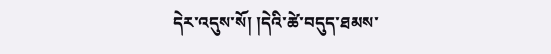དེར་འདུས་སོ། །དེའི་ཚེ་བདུད་ཐམས་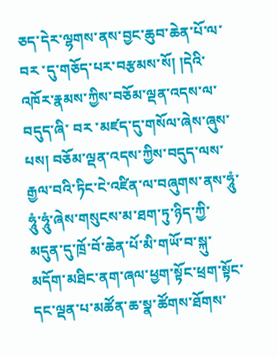ཅད་དེར་ལྷགས་ནས་བྱང་ཆུབ་ཆེན་པོ་ལ་ བར ་དུ་གཅོད་པར་བརྩམས་སོ། །དེའི་འཁོར་རྣམས་ཀྱིས་བཅོམ་ལྡན་འདས་ལ་བདུད་ཞི་ བར ་མཛད་དུ་གསོལ་ཞེས་ཞུས་པས། བཅོམ་ལྡན་འདས་ཀྱིས་བདུད་ལས་རྒྱལ་བའི་ཏིང་ངེ་འཛིན་ལ་བཞུགས་ནས་ཧཱུཾ་ཧཱུཾ་ཧཱུཾ་ཞེས་གསུངས་མ་ཐག་ཏུ་ཉིད་ཀྱི་མདུན་དུ་ཁྲོ་བོ་ཆེན་པོ་མི་གཡོ་བ་སྐུ་མདོག་མཐིང་ནག་ཞལ་ཕྱག་སྟོང་ཕྲག་སྟོང་དང་ལྡན་པ་མཚོན་ཆ་སྣ་ཚོགས་ཐོགས་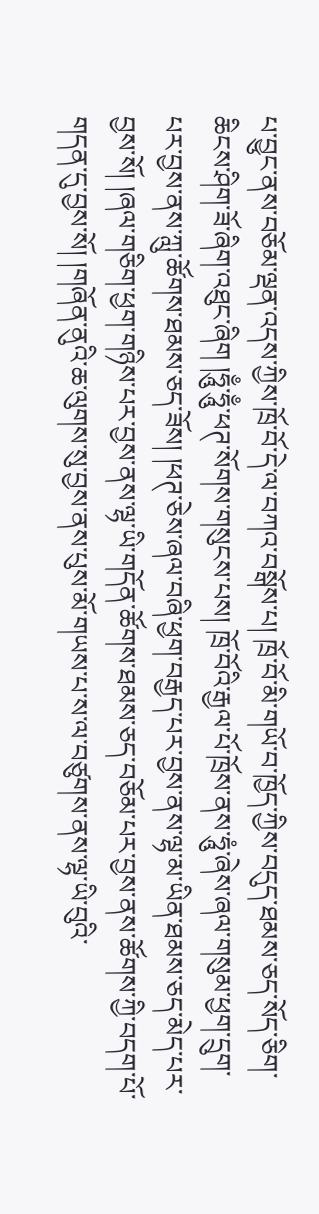པ་བྱུང་ནས་བཅོམ་ལྡན་འདས་ཀྱིས་ཁྲོ་བོ་དེ་ལ་བཀའ་བསྒོས་པ། ཁྲོ་བོ་མི་གཡོ་བ་ཁྱོད་ཀྱིས་བདུད་ཐམས་ཅད་སོད་ཅིག་ཆིངས་ཤིག་ཟོ་ཞིག་འཐུང་ཞིག །ཧཱུྃ་ཧཱུྃ་ཕཊ་སོགས་གསུངས་པས། ཁྲོ་བོའི་རྒྱལ་པོ་ཁྲོས་ནས་ཧཱུཾ་ཞེས་ཞལ་གསུམ་ཕྱག་དྲུག་
པར་བྱས་ནས་ཀླུ་ཚོགས་ཐམས་ཅད་ཟོས། །ཕཊ་ཅེས་ཞལ་བཞི་ཕྱག་བརྒྱད་པར་བྱས་ནས་ལྷ་མ་ཡིན་ཐམས་ཅད་མེད་པར་བྱས་སོ། །ཞལ་གཅིག་ཕྱག་གཉིས་པར་བྱས་ནས་ལྷ་ཡི་གདོན་ཚོགས་ཐམས་ཅད་བཅོམ་པར་བྱས་ནས་ཚོགས་ཀྱི་བདག་པོ་གདན་དུ་བྱས་སོ། །གཞོན་ནུའི་ཆ་ལུགས་སུ་བྱས་ནས་པུས་མོ་གཡས་པ་ས་ལ་བཙུགས་ནས་ལྷ་ཡི་བུའི་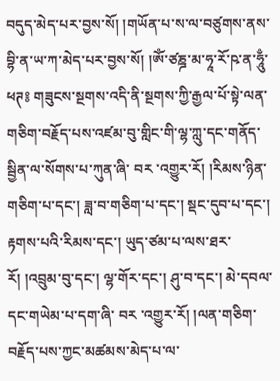བདུད་མེད་པར་བྱས་སོ། །གཡོན་པ་ས་ལ་བཙུགས་ནས་བྷི་ན་ཡ་ཀ་མེད་པར་བྱས་སོ། །ༀ་ཙཎྜ་མ་ཧཱ་རོ་ཥ་ན་ཧཱུྃ་ཕཊ༔ གཟུངས་སྔགས་འདི་ནི་སྔགས་ཀྱི་རྒྱལ་པོ་སྟེ་ལན་གཅིག་བརྗོད་པས་འཛམ་བུ་གླིང་གི་ལྷ་ཀླུ་དང་གནོད་སྦྱིན་ལ་སོགས་པ་ཀུན་ཞི་ བར ་འགྱུར་རོ། །རིམས་ཉིན་གཅིག་པ་དང་། ཟླ་བ་གཅིག་པ་དང་། སྡང་དུབ་པ་དང་། རྟགས་པའི་རིམས་དང་། ཡུད་ཙམ་པ་ལས་ཐར་རོ། །འབྲུམ་བུ་དང་། ལྷ་གོར་དང་། ཤུ་བ་དང་། མེ་དབལ་དང་གཡེམ་པ་དག་ཞི་ བར ་འགྱུར་རོ། །ལན་གཅིག་བརྗོད་པས་ཀྱང་མཚམས་མེད་པ་ལ་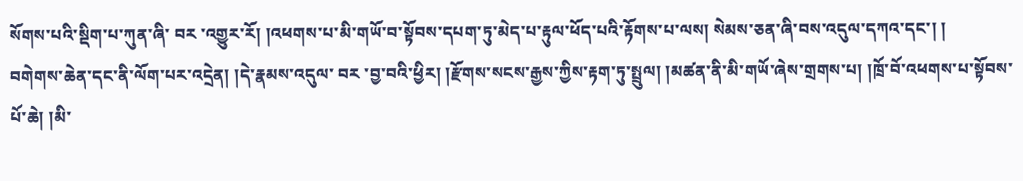སོགས་པའི་སྡིག་པ་ཀུན་ཞི་ བར ་འགྱུར་རོ། །འཕགས་པ་མི་གཡོ་བ་སྟོབས་དཔག་ཏུ་མེད་པ་རྟུལ་ཕོད་པའི་རྟོགས་པ་ལས། སེམས་ཅན་ཞི་བས་འདུལ་དཀའ་དང་། །
བགེགས་ཆེན་དང་ནི་ལོག་པར་འདྲེན། །དེ་རྣམས་འདུལ་ བར ་བྱ་བའི་ཕྱིར། །རྫོགས་སངས་རྒྱས་ཀྱིས་རྟག་ཏུ་སྤྲུལ། །མཚན་ནི་མི་གཡོ་ཞེས་གྲགས་པ། །ཁྲོ་བོ་འཕགས་པ་སྟོབས་པོ་ཆེ། །མི་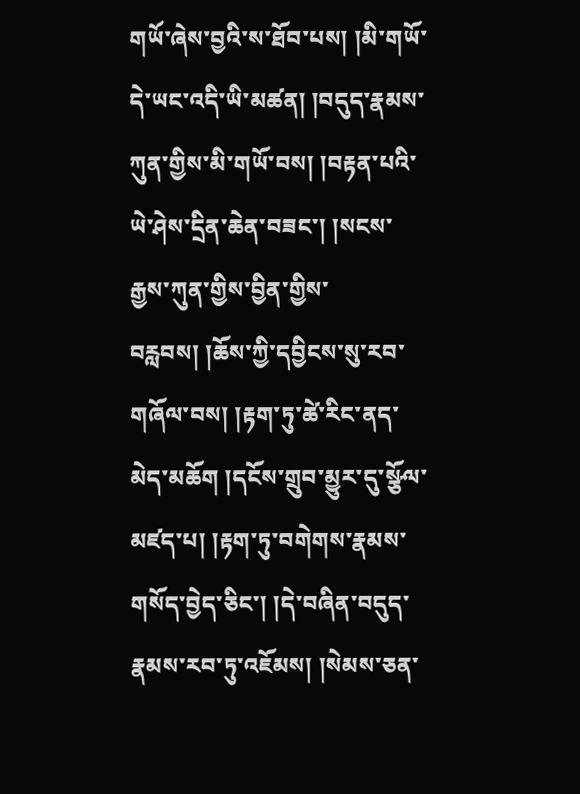གཡོ་ཞེས་བྱའི་ས་ཐོབ་པས། །མི་གཡོ་དེ་ཡང་འདི་ཡི་མཚན། །བདུད་རྣམས་ཀུན་གྱིས་མི་གཡོ་བས། །བརྟན་པའི་ཡེ་ཤེས་དྲིན་ཆེན་བཟང་། །སངས་རྒྱས་ཀུན་གྱིས་བྱིན་གྱིས་བརླབས། །ཆོས་ཀྱི་དབྱིངས་སུ་རབ་གཞོལ་བས། །རྟག་ཏུ་ཚེ་རིང་ནད་མེད་མཆོག །དངོས་གྲུབ་མྱུར་དུ་སྩོལ་མཛད་པ། །རྟག་ཏུ་བགེགས་རྣམས་གསོད་བྱེད་ཅིང་། །དེ་བཞིན་བདུད་རྣམས་རབ་ཏུ་འཇོམས། །སེམས་ཅན་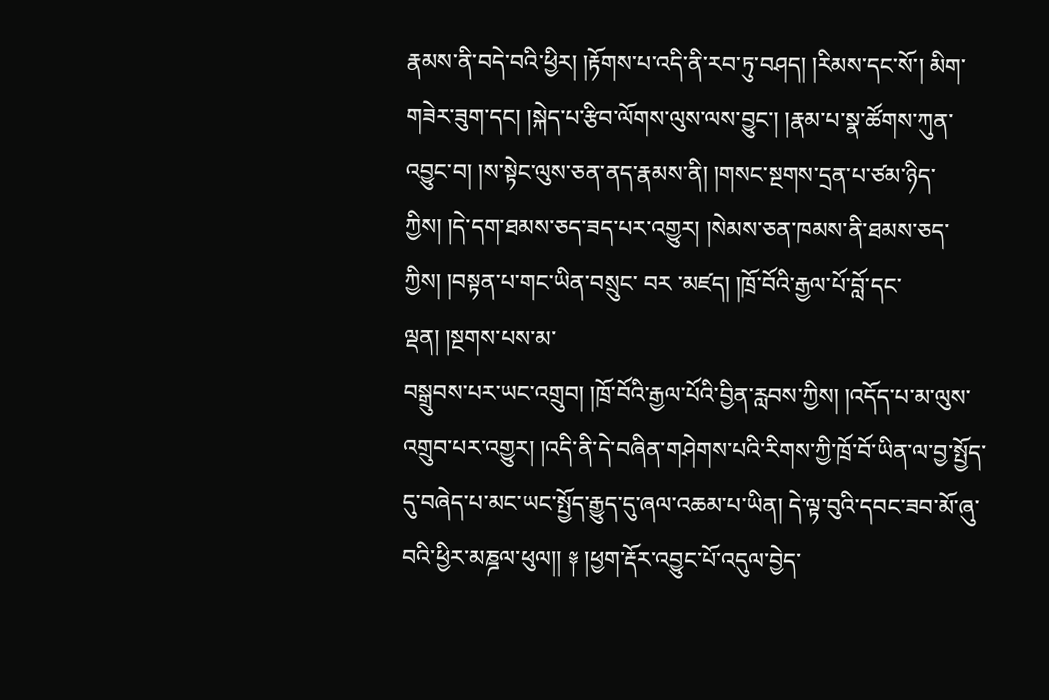རྣམས་ནི་བདེ་བའི་ཕྱིར། །རྟོགས་པ་འདི་ནི་རབ་ཏུ་བཤད། །རིམས་དང་སོ་། མིག་གཟེར་ཟུག་དང། །སྐེད་པ་རྩིབ་ལོགས་ལུས་ལས་བྱུང་། །རྣམ་པ་སྣ་ཚོགས་ཀུན་འབྱུང་བ། །ས་སྟེང་ལུས་ཅན་ནད་རྣམས་ནི། །གསང་སྔགས་དྲན་པ་ཙམ་ཉིད་ཀྱིས། །དེ་དག་ཐམས་ཅད་ཟད་པར་འགྱུར། །སེམས་ཅན་ཁམས་ནི་ཐམས་ཅད་ཀྱིས། །བསྟན་པ་གང་ཡིན་བསྲུང་ བར ་མཛད། །ཁྲོ་བོའི་རྒྱལ་པོ་བློ་དང་ལྡན། །སྔགས་པས་མ་
བསྒྲུབས་པར་ཡང་འགྲུབ། །ཁྲོ་བོའི་རྒྱལ་པོའི་བྱིན་རླབས་ཀྱིས། །འདོད་པ་མ་ལུས་འགྲུབ་པར་འགྱུར། །འདི་ནི་དེ་བཞིན་གཤེགས་པའི་རིགས་ཀྱི་ཁྲོ་བོ་ཡིན་ལ་བྱ་སྤྱོད་དུ་བཞེད་པ་མང་ཡང་སྤྱོད་རྒྱུད་དུ་ཞལ་འཆམ་པ་ཡིན། དེ་ལྟ་བུའི་དབང་ཟབ་མོ་ཞུ་བའི་ཕྱིར་མཎྜལ་ཕུལ།། ༈ །ཕྱག་རྡོར་འབྱུང་པོ་འདུལ་བྱེད་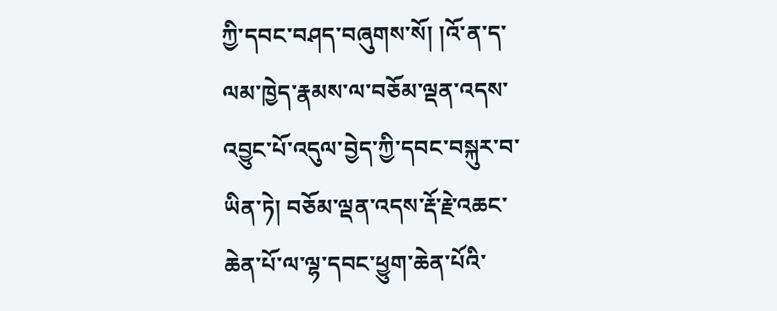ཀྱི་དབང་བཤད་བཞུགས་སོ། །འོ་ན་ད་ལམ་ཁྱེད་རྣམས་ལ་བཅོམ་ལྡན་འདས་འབྱུང་པོ་འདུལ་བྱེད་ཀྱི་དབང་བསྐུར་བ་ཡིན་ཏེ། བཅོམ་ལྡན་འདས་རྡོ་རྗེ་འཆང་ཆེན་པོ་ལ་ལྷ་དབང་ཕྱུག་ཆེན་པོའི་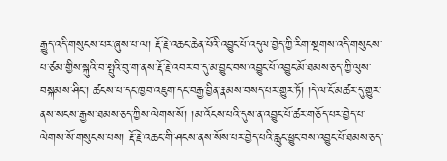རྒྱུད་འདི་གསུངས་པར་ཞུས་པ་ལ། རྡོ་རྗེ་འཆང་ཆེན་པོའི་འབྱུང་པོ་འདུལ་བྱེད་ཀྱི་རིག་སྔགས་འདི་གསུངས་པ་ཙམ་གྱིས་སྐུའི་བ་སྤུའི་བུ་ག་ནས་རྡོ་རྗེ་འབར་བ་དུ་མ་བྱུང་བས་འབྱུང་པོ་འབྱུང་མོ་ཐམས་ཅད་ཀྱི་ལུས་བསྐམས་ཤིང་། ཚངས་པ་དང་ཁྱབ་འཇུག་དང་བརྒྱ་བྱིན་རྣམས་བསད་པར་གྱུར་ཏོ། །དེ་ལ་ངོ་མཚར་དུ་གྱུར་ནས་སངས་རྒྱས་ཐམས་ཅད་ཀྱིས་ལེགས་སོ། །མ་འོངས་པའི་དུས་ན་འབྱུང་པོ་ཚར་གཅོད་པར་བྱེད་པ་ལེགས་སོ་གསུངས་པས། རྡོ་རྗེ་འཆང་གི་ཤངས་ནས་སོས་པར་བྱེད་པའི་རླུང་ཕྱུང་བས་འབྱུང་པོ་ཐམས་ཅད་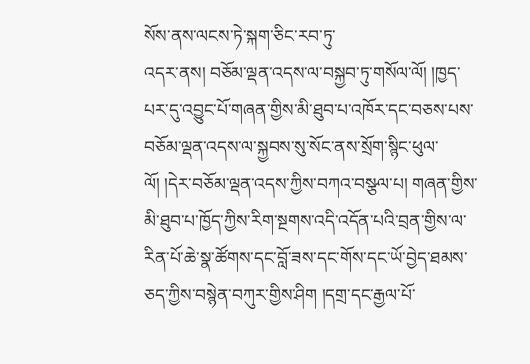སོས་ནས་ལངས་ཏེ་སྐག་ཅིང་རབ་ཏུ་
འདར་ནས། བཅོམ་ལྡན་འདས་ལ་བསྐྱབ་ཏུ་གསོལ་ལོ། །ཁྱད་པར་དུ་འབྱུང་པོ་གཞན་གྱིས་མི་ཐུབ་པ་འཁོར་དང་བཅས་པས་བཅོམ་ལྡན་འདས་ལ་སྐྱབས་སུ་སོང་ནས་སྲོག་སྙིང་ཕུལ་ལོ། །དེར་བཅོམ་ལྡན་འདས་ཀྱིས་བཀའ་བསྩལ་པ། གཞན་གྱིས་མི་ཐུབ་པ་ཁྱོད་ཀྱིས་རིག་སྔགས་འདི་འདོན་པའི་བྲན་གྱིས་ལ་རིན་པོ་ཆེ་སྣ་ཚོགས་དང་བློ་ཟས་དང་གོས་དང་ཡོ་བྱེད་ཐམས་ཅད་ཀྱིས་བསྙེན་བཀུར་གྱིས་ཤིག །དགྲ་དང་རྒྱལ་པོ་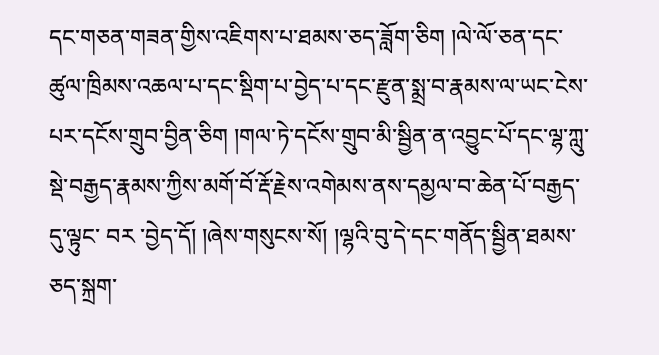དང་གཅན་གཟན་གྱིས་འཇིགས་པ་ཐམས་ཅད་ཟློག་ཅིག །ལེ་ལོ་ཅན་དང་ཚུལ་ཁྲིམས་འཆལ་པ་དང་སྡིག་པ་བྱེད་པ་དང་རྫུན་སྨྲ་བ་རྣམས་ལ་ཡང་ངེས་པར་དངོས་གྲུབ་བྱིན་ཅིག །གལ་ཏེ་དངོས་གྲུབ་མི་སྦྱིན་ན་འབྱུང་པོ་དང་ལྷ་ཀླུ་སྡེ་བརྒྱད་རྣམས་ཀྱིས་མགོ་བོ་རྡོ་རྗེས་འགེམས་ནས་དམྱལ་བ་ཆེན་པོ་བརྒྱད་དུ་ལྟུང་ བར ་བྱེད་དོ། །ཞེས་གསུངས་སོ། །ལྷའི་བུ་དེ་དང་གནོད་སྦྱིན་ཐམས་ཅད་སྐྲག་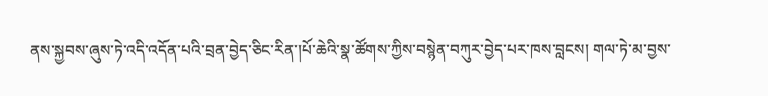ནས་སྐྱབས་ཞུས་ཏེ་འདི་འདོན་པའི་བྲན་བྱེད་ཅིང་རིན་།པོ་ཆེའི་སྣ་ཚོགས་ཀྱིས་བསྙེན་བཀུར་བྱེད་པར་ཁས་བླངས། གལ་ཏེ་མ་བྱས་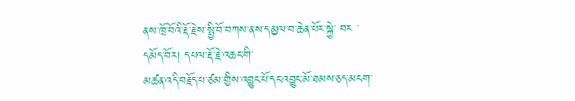ནས་ཁྲོ་བོའི་རྡོ་རྗེས་སྤྱི་བོ་བཀས་ནས་དམྱལ་བ་ཆེན་པོར་སྐྱེ་ བར ་དམོད་བོར། དཔལ་རྡོ་རྗེ་འཆང་གི་
མཚན་འདི་བརྗོད་པ་ཙམ་གྱིས་འབྱུང་པོ་དང་འབྱུང་མོ་ཐམས་ཅད་མངག་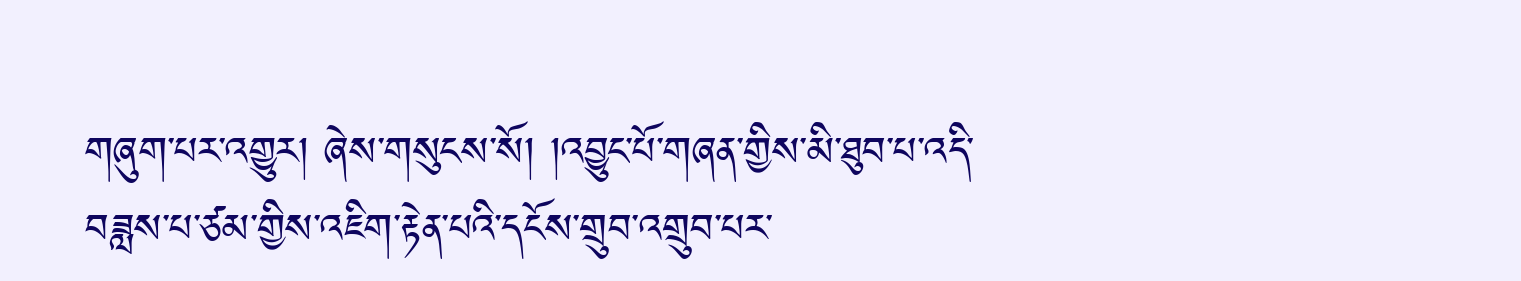གཞུག་པར་འགྱུར། ཞེས་གསུངས་སོ། །འབྱུང་པོ་གཞན་གྱིས་མི་ཐུབ་པ་འདི་བཟླས་པ་ཙམ་གྱིས་འཇིག་རྟེན་པའི་དངོས་གྲུབ་འགྲུབ་པར་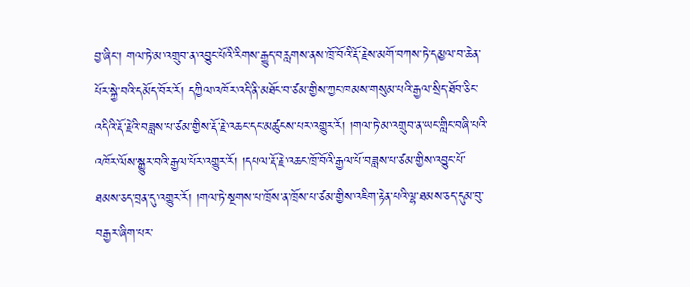བྱ་ཞིང་། གལ་ཏེ་མ་འགྲུབ་ན་འབྱུང་པོའི་རིགས་རྒྱུད་བརླགས་ནས་ཁྲོ་བོའི་རྡོ་རྗེས་མགོ་བཀས་ཏེ་དམྱལ་བ་ཆེན་པོར་སྐྱེ་བའི་དམོད་བོར་རོ། དཀྱིལ་འཁོར་འདི་ནི་མཐོང་བ་ཙམ་གྱིས་ཀྱང་ཁམས་གསུམ་པའི་རྒྱལ་སྲིད་ཐོབ་ཅིང་འདིའི་རྡོ་རྗེའི་བཟླས་པ་ཙམ་གྱིས་རྡོ་རྗེ་འཆང་དང་མཚུངས་པར་འགྱུར་རོ། །གལ་ཏེ་མ་འགྲུབ་ན་ཡང་གླིང་བཞི་པའི་འཁོར་ལོས་སྒྱུར་བའི་རྒྱལ་པོར་འགྱུར་རོ། །དཔལ་རྡོ་རྗེ་འཆང་ཁྲོ་བོའི་རྒྱལ་པོ་བཟླས་པ་ཙམ་གྱིས་འབྱུང་པོ་ཐམས་ཅད་བྲན་དུ་འགྱུར་རོ། །གལ་ཏེ་སྔགས་པ་ཁྲོས་ན་ཁྲོས་པ་ཙམ་གྱིས་འཇིག་རྟེན་པའི་ལྷ་ཐམས་ཅད་དུམ་བུ་བརྒྱར་ཞིག་པར་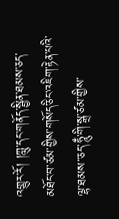འགྱུར་རོ། །ཀླུ་དང་གནོད་སྦྱིན་ཐམས་ཅད་མཐོང་བ་ཙམ་གྱིས་གསོད་ཅིང་འཇིག་རྟེན་པའི་ལྷ་ཐམས་་ཅད་ཧཱུྃ་གི་སྒྲ་ཙམ་གྱིས་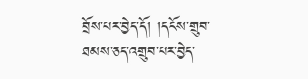བྲོས་པར་བྱེད་དོ། །དངོས་གྲུབ་ཐམས་ཅད་འགྲུབ་པར་བྱེད་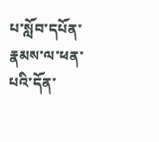པ་སློབ་དཔོན་རྣམས་ལ་ཕན་པའི་དོན་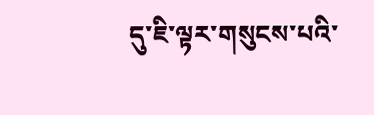དུ་ཇི་ལྟར་གསུངས་པའི་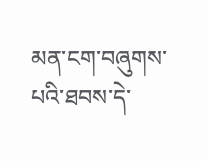མན་ངག་བཞུགས་པའི་ཐབས་དེ་